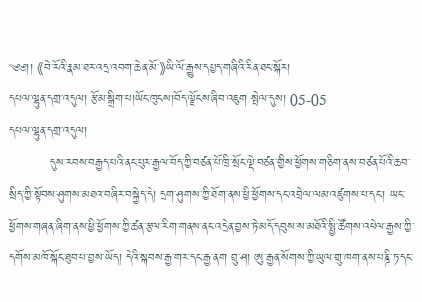༄༅།། 《བེ་རོའི་རྣམ་ཐར་འདྲ་འབག་ཆེན་མོ་》ཡི་ལོ་རྒྱུས་དཔྱད་གཞིའི་རིན་ཐང་སྐོར།
དཔལ་ལྷུན་དགྲ་འདུལ། རྩོམ་སྒྲིག་པ།ཡོང་ཁུངས།བོད་ལྗོངས་ཞིབ་འཇུག སྤེལ་དུས། 05-05
དཔལ་ལྷུན་དགྲ་འདུལ།
          དུས་རབས་བརྒྱད་པའི་ནང་པུར་རྒྱལ་བོད་ཀྱི་བཙན་པོ་ཁྲི་སྲོང་ལྡེ་བཙན་གྱིས་ཕྱོགས་གཅིག་ནས་བཙན་པོའི་ཆབ་སྲིད་ཀྱི་སྟོབས་ཤུགས་མཐའ་བཞིར་བསྐྱེད་དེ། དྲག་ཤུགས་ཀྱི་ཐོག་ནས་ཕྱི་ཕྱོགས་དང་འབྲེལ་ལམ་འཛུགས་པ་དང་། ཡང་ཕྱོགས་གཞན་ཞིག་ནས་ཕྱི་ཕྱོགས་ཀྱི་ཚན་རྩལ་རིག་གནས་ནང་འདྲེན་བྱས་ཏེ་མདོ་དབུས་ས་མཐོའི་སྤྱི་ཚོགས་འཕེལ་རྒྱས་ཀྱི་དགོས་མཁོ་སྐོང་ཐུབ་པ་བྱས་ཡོད། དེའི་སྐབས་རྒྱ་གར་དང་རྒྱ་ནག བྲུ་ཤ། ཨུ་རྒྱན་སོགས་ཀྱི་ཡུལ་གྲུ་ཁག་ནས་པཎྜི་ཏ་དང་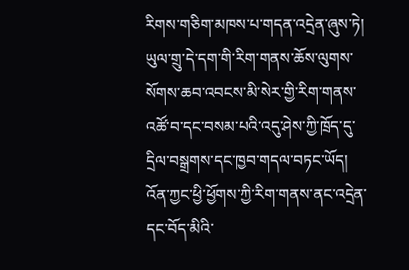རིགས་གཅིག་མཁས་པ་གདན་འདྲེན་ཞུས་ཏེ། ཡུལ་གྲུ་དེ་དག་གི་རིག་གནས་ཆོས་ལུགས་སོགས་ཆབ་འབངས་མི་སེར་གྱི་རིག་གནས་འཚོ་བ་དང་བསམ་པའི་འདུ་ཤེས་ཀྱི་ཁྲོད་དུ་དྲིལ་བསྒྲགས་དང་ཁྱབ་གདལ་བཏང་ཡོད། འོན་ཀྱང་ཕྱི་ཕྱོགས་ཀྱི་རིག་གནས་ནང་འདྲེན་དང་བོད་མིའི་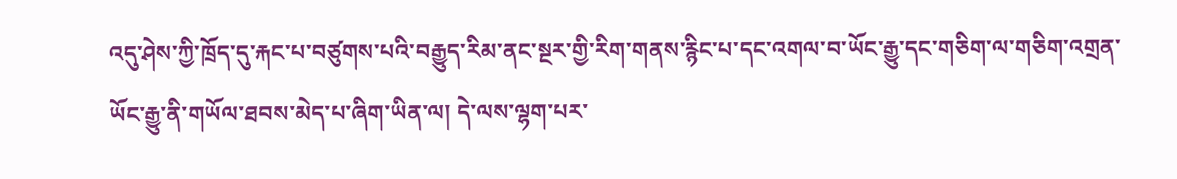འདུ་ཤེས་ཀྱི་ཁྲོད་དུ་རྐང་པ་བཙུགས་པའི་བརྒྱུད་རིམ་ནང་སྔར་གྱི་རིག་གནས་རྙིང་པ་དང་འགལ་བ་ཡོང་རྒྱུ་དང་གཅིག་ལ་གཅིག་འགྲན་ཡོང་རྒྱུ་ནི་གཡོལ་ཐབས་མེད་པ་ཞིག་ཡིན་ལ། དེ་ལས་ལྷག་པར་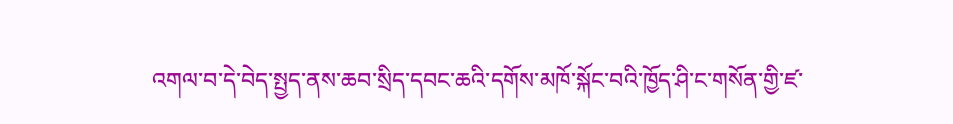འགལ་བ་དེ་བེད་སྤྱད་ནས་ཆབ་སྲིད་དབང་ཆའི་དགོས་མཁོ་སྐོང་བའི་ཁྱོད་ཤི་ང་གསོན་གྱི་ཛ་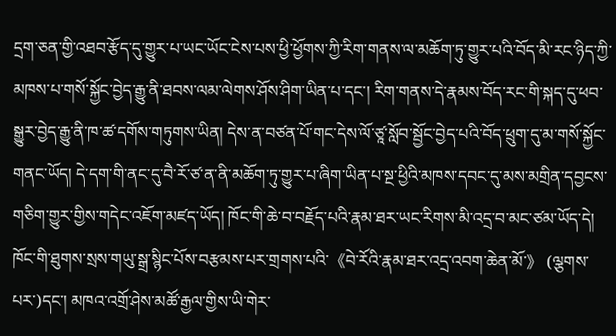དྲག་ཅན་གྱི་འཐབ་རྩོད་དུ་གྱུར་པ་ཡང་ཡོང་ངེས་པས་ཕྱི་ཕྱོགས་ཀྱི་རིག་གནས་ལ་མཆོག་ཏུ་གྱུར་པའི་བོད་མི་རང་ཉིད་ཀྱི་མཁས་པ་གསོ་སྐྱོང་བྱེད་རྒྱུ་ནི་ཐབས་ལམ་ལེགས་ཤོས་ཤིག་ཡིན་པ་དང་། རིག་གནས་དེ་རྣམས་བོད་རང་གི་སྐད་དུ་ཕབ་སྒྱུར་བྱེད་རྒྱུ་ནི་ཁ་ཚ་དགོས་གཏུགས་ཡིན། དེས་ན་བཙན་པོ་གང་དེས་ལོ་ཙཱ་སློབ་སྦྱོང་བྱེད་པའི་བོད་ཕྲུག་དུ་མ་གསོ་སྐྱོང་གནང་ཡོད། དེ་དག་གི་ནང་དུ་བཻ་རོ་ཙ་ན་ནི་མཆོག་ཏུ་གྱུར་པ་ཞིག་ཡིན་པ་སྔ་ཕྱིའི་མཁས་དབང་དུ་མས་མགྲིན་དབྱངས་གཅིག་གྱུར་གྱིས་གདེང་འཇོག་མཛད་ཡོད། ཁོང་གི་ཆེ་བ་བརྗོད་པའི་རྣམ་ཐར་ཡང་རིགས་མི་འདྲ་བ་མང་ཙམ་ཡོད་དེ། ཁོང་གི་ཐུགས་སྲས་གཡུ་སྒྲ་སྙིང་པོས་བརྩམས་པར་གྲགས་པའི་《བེ་རོའི་རྣམ་ཐར་འདྲ་འབག་ཆེན་མོ་》 (ལྕགས་པར་)དང་། མཁའ་འགྲོ་ཤེས་མཚོ་རྒྱལ་གྱིས་ཡི་གེར་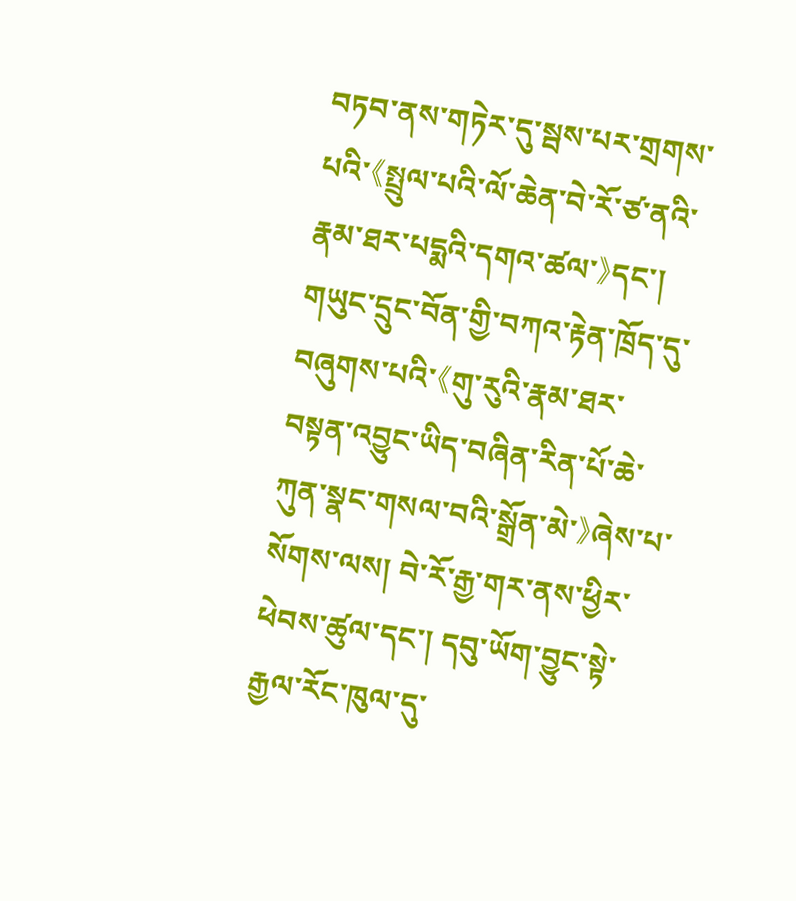བཏབ་ནས་གཏེར་དུ་སྦས་པར་གྲགས་པའི་《སྤྲུལ་པའི་ལོ་ཆེན་བེ་རོ་ཙ་ནའི་རྣམ་ཐར་པདྨའི་དགའ་ཚལ་》དང་། གཡུང་དྲུང་བོན་གྱི་བཀའ་རྟེན་ཁྲོད་དུ་བཞུགས་པའི་《གུ་རུའི་རྣམ་ཐར་བསྟན་འབྱུང་ཡིད་བཞིན་རིན་པོ་ཆེ་ཀུན་སྣང་གསལ་བའི་སྒྲོན་མེ་》ཞེས་པ་སོགས་ལས། བེ་རོ་རྒྱ་གར་ནས་ཕྱིར་ཕེབས་ཚུལ་དང་། དབུ་ཡོག་བྱུང་སྟེ་རྒྱལ་རོང་ཁུལ་དུ་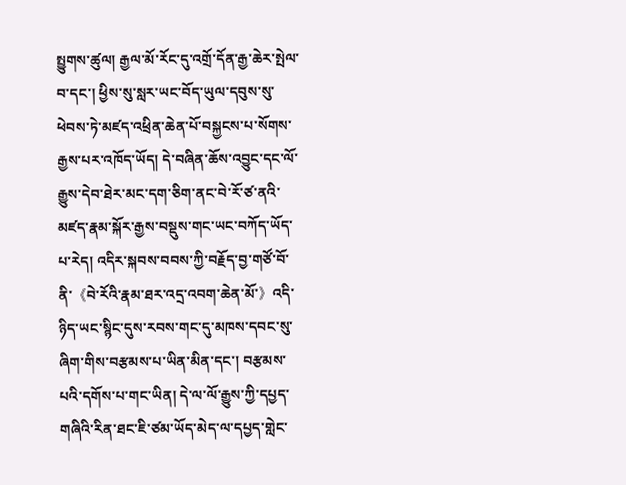སྤྱུགས་ཚུལ། རྒྱལ་མོ་རོང་དུ་འགྲོ་དོན་རྒྱ་ཆེར་སྤེལ་བ་དང་། ཕྱིས་སུ་སླར་ཡང་བོད་ཡུལ་དབུས་སུ་ཕེབས་ཏེ་མཛད་འཕྲིན་ཆེན་པོ་བསྐྱངས་པ་སོགས་རྒྱས་པར་འཁོད་ཡོད། དེ་བཞིན་ཆོས་འབྱུང་དང་ལོ་རྒྱུས་དེབ་ཐེར་མང་དག་ཅིག་ནང་བེ་རོ་ཙ་ནའི་མཛད་རྣམ་སྐོར་རྒྱས་བསྡུས་གང་ཡང་བཀོད་ཡོད་པ་རེད། འདིར་སྐབས་བབས་ཀྱི་བརྗོད་བྱ་གཙོ་བོ་ནི་《བེ་རོའི་རྣམ་ཐར་འདྲ་འབག་ཆེན་མོ་》འདི་ཉིད་ཡང་སྙིང་དུས་རབས་གང་དུ་མཁས་དབང་སུ་ཞིག་གིས་བརྩམས་པ་ཡིན་མིན་དང་། བརྩམས་པའི་དགོས་པ་གང་ཡིན། དེ་ལ་ལོ་རྒྱུས་ཀྱི་དཔྱད་གཞིའི་རིན་ཐང་ཇི་ཙམ་ཡོད་མེད་ལ་དཔྱད་གླེང་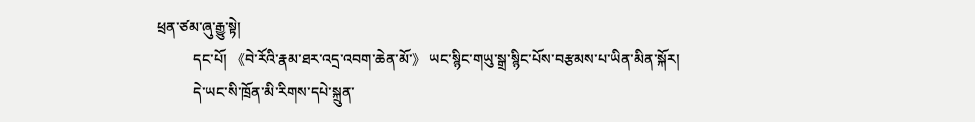ཕྲན་ཙམ་ཞུ་རྒྱུ་སྟེ།
          དང་པོ། 《བེ་རོའི་རྣམ་ཐར་འདྲ་འབག་ཆེན་མོ་》 ཡང་སྙིང་གཡུ་སྒྲ་སྙིང་པོས་བརྩམས་པ་ཡིན་མིན་སྐོར།
          དེ་ཡང་སི་ཁྲོན་མི་རིགས་དཔེ་སྐྲུན་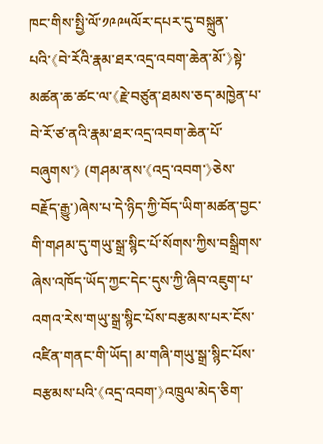ཁང་གིས་སྤྱི་ལོ་༡༩༩༥ལོར་དཔར་དུ་བསྐྲུན་པའི་《བེ་རོའི་རྣམ་ཐར་འདྲ་འབག་ཆེན་མོ་》སྟེ་མཚན་ཆ་ཚང་ལ་《རྗེ་བཙུན་ཐམས་ཅད་མཁྱེན་པ་བེ་རོ་ཙ་ནའི་རྣམ་ཐར་འདྲ་འབག་ཆེན་པོ་བཞུགས་》 (གཤམ་ནས་《འདྲ་འབག་》ཅེས་བརྗོད་རྒྱུ་)ཞེས་པ་དེ་ཉིད་ཀྱི་བོད་ཡིག་མཚན་བྱང་གི་གཤམ་དུ་གཡུ་སྒྲ་སྙིང་པོ་སོགས་ཀྱིས་བསྒྲིགས་ཞེས་འཁོད་ཡོད་ཀྱང་དེང་དུས་ཀྱི་ཞིབ་འཇུག་པ་འགའ་རེས་གཡུ་སྒྲ་སྙིང་པོས་བརྩམས་པར་ངོས་འཛིན་གནང་གི་ཡོད། མ་གཞི་གཡུ་སྒྲ་སྙིང་པོས་བརྩམས་པའི་《འདྲ་འབག་》འཁྲུལ་མེད་ཅིག་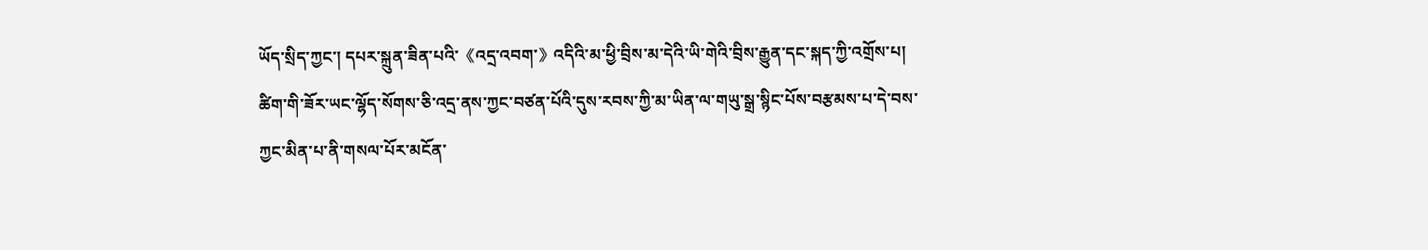ཡོད་སྲིད་ཀྱང་། དཔར་སྐྲུན་ཟིན་པའི་《འདྲ་འབག་》འདིའི་མ་ཕྱི་བྲིས་མ་དེའི་ཡི་གེའི་བྲིས་རྒྱུན་དང་སྐད་ཀྱི་འགྲོས་པ། ཚིག་གི་ཟོར་ཡང་ལྷོད་སོགས་ཅི་འདྲ་ནས་ཀྱང་བཙན་པོའི་དུས་རབས་ཀྱི་མ་ཡིན་ལ་གཡུ་སྒྲ་སྙིང་པོས་བརྩམས་པ་དེ་བས་ཀྱང་མིན་པ་ནི་གསལ་པོར་མངོན་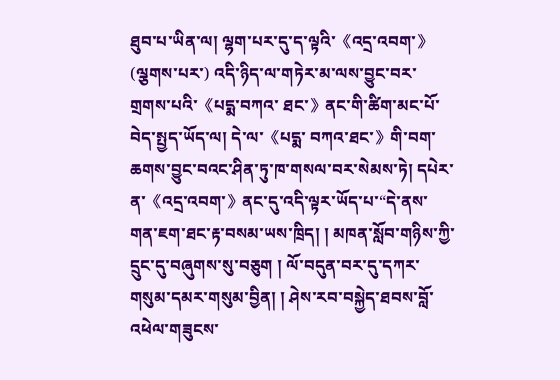ཐུབ་པ་ཡིན་ལ། ལྷག་པར་དུ་ད་ལྟའི་《འདྲ་འབག་》(ལྕགས་པར་) འདི་ཉིད་ལ་གཏེར་མ་ལས་བྱུང་བར་གྲགས་པའི་《པདྨ་བཀའ་ ཐང་》ནང་གི་ཚིག་མང་པོ་བེད་སྤྱད་ཡོད་ལ། དེ་ལ་《པདྨ་ བཀའ་ཐང་》གི་བག་ཆགས་བྱུང་བའང་ཤིན་ཏུ་ཁ་གསལ་བར་སེམས་ཏེ། དཔེར་ན་《འདྲ་འབག་》ནང་དུ་འདི་ལྟར་ཡོད་པ་“དེ་ནས་གན་ཇག་ཐང་རྟ་བསམ་ཡས་ཁྲིད། ། མཁན་སློབ་གཉིས་ཀྱི་དྲུང་དུ་བཞུགས་སུ་བཅུག ། ལོ་བདུན་བར་དུ་དཀར་གསུམ་དམར་གསུམ་བྱིན། ། ཤེས་རབ་བསྐྱེད་ཐབས་བློ་འཕེལ་གཟུངས་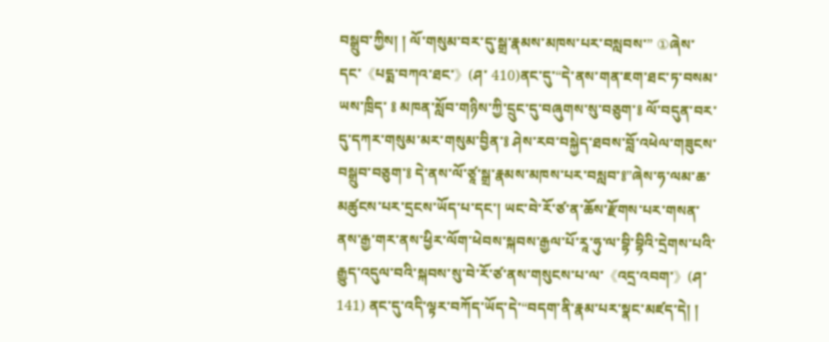བསྒྲུབ་ཀྱིས། ། ལོ་གསུམ་བར་དུ་སྒྲ་རྣམས་མཁས་པར་བསླབས་” ①ཞེས་དང་《པདྨ་བཀའ་ཐང་》(ཤ་ 410)ནང་དུ་“དེ་ནས་གན་ཇག་ཐང་ཏ་བསམ་ཡས་ཁྲིད་ ༔ མཁན་སློབ་གཉིས་ཀྱི་དྲུང་དུ་བཞུགས་སུ་བཅུག་༔ ལོ་བདུན་བར་དུ་དཀར་གསུམ་མར་གསུམ་བྱིན་༔ ཤེས་རབ་བསྐྱེད་ཐབས་བློ་འཕེལ་གཟུངས་བསྒྲུབ་བཅུག་༔ དེ་ནས་ལོ་ཙཱ་སྒྲ་རྣམས་མཁས་པར་བསླབ་༔”ཞེས་ཧ་ལམ་ཆ་མཚུངས་པར་དྲངས་ཡོད་པ་དང་། ཡང་བེ་རོ་ཙ་ན་ཆོས་རྫོགས་པར་གསན་ནས་རྒྱ་གར་ནས་ཕྱིར་ལོག་ཕེབས་སྐབས་རྒྱལ་པོ་རཱ་ཧུ་ལ་བྷི་བྷིའི་དྲེགས་པའི་རྒྱུད་འདུལ་བའི་སྐབས་སུ་བེ་རོ་ཙ་ནས་གསུངས་པ་ལ་《འདྲ་འབག་》(ཤ་141) ནང་དུ་འདི་ལྟར་བཀོད་ཡོད་དེ་“བདག་ནི་རྣམ་པར་སྣང་མཛད་དེ། །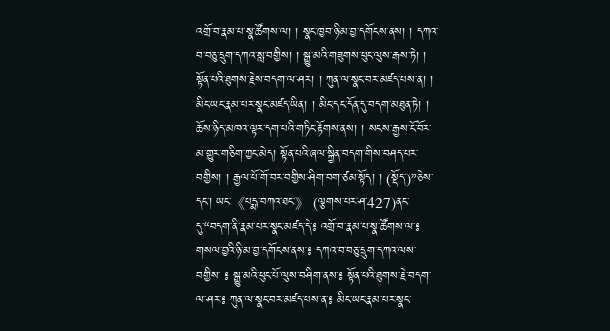འགྲོ་བ་རྣམ་པ་སྣ་ཚོགས་ལ། ། སྣང་ཁྱབ་ཉི་མ་བྱ་དགོངས་ནས། ། དཀའ་བ་བཅུ་དྲུག་དཀའ་སླ་བགྱིས། ། སྒྱུ་མའི་གཟུགས་ཕུང་ལུས་རྒས་ཏེ། ། སྟོན་པའི་ཐུགས་རྗེས་བདག་ལ་ཤར། ། ཀུན་ལ་སྣང་བར་མཛད་པས་ན། ། མིང་ཡང་རྣམ་པར་སྣང་མཛད་ཡིན། ། མིང་དང་དོན་དུ་བདག་མཐུན་ཏེ། ། ཆོས་ཉིད་མཁའ་ལྟར་དག་པའི་གཏིང་རྟོགས་ནས། ། སངས་རྒྱས་ངོ་བོར་མ་གྱུར་གཅིག་ཀྱང་མེད། སྟོན་པའི་ཞལ་སྐྱིན་བདག་གིས་བཤད་པར་བགྱིས། ། རྒྱལ་པོ་གོ་བར་བགྱིས་ཤིག་བག་ཙམ་སྟོད། ། (སྡོད་)”ཅེས་དང་། ཡང་《པདྨ་བཀའ་ཐང་》 (ལྕགས་པར་ཤ་427)ནང་དུ་“བདག་ནི་རྣམ་པར་སྣང་མཛད་དེ་༔ འགྲོ་བ་རྣམ་པ་སྣ་ཚོགས་ལ་༔ གསལ་བྱའི་ཉི་མ་བྱ་དགོངས་ནས་༔ དཀའ་བ་བཅུ་དྲུག་དཀའ་ལས་བགྱིས་ ༔ སྒྱུ་མའི་ཕུང་པོ་ལུས་བཤིག་ནས་༔ སྟོན་པའི་ཐུགས་རྗེ་བདག་ལ་ཤར་༔ ཀུན་ལ་སྣང་བར་མཛད་པས་ན་༔ མིང་ཡང་རྣམ་པར་སྣང་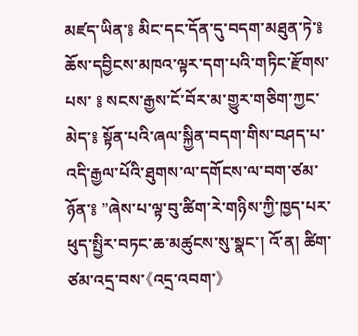མཛད་ཡིན་༔ མིང་དང་དོན་དུ་བདག་མཐུན་ཏེ་༔ ཆོས་དབྱིངས་མཁའ་ལྟར་དག་པའི་གཏིང་རྫོགས་པས་ ༔ སངས་རྒྱས་ངོ་བོར་མ་གྱུར་གཅིག་ཀྱང་མེད་༔ སྟོན་པའི་ཞལ་སྐྱིན་བདག་གིས་བཤད་པ་འདི་རྒྱལ་པོའི་ཐུགས་ལ་དགོངས་ལ་བག་ཙམ་ཉོན་༔ ”ཞེས་པ་ལྟ་བུ་ཚིག་རེ་གཉིས་ཀྱི་ཁྱད་པར་ཕུད་སྤྱིར་བཏང་ཆ་མཚུངས་སུ་སྣང་། འོ་ན། ཚིག་ཙམ་འདྲ་བས་《འདྲ་འབག་》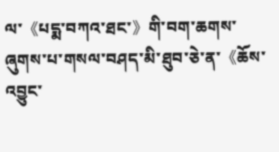ལ་《པདྨ་བཀའ་ཐང་》གི་བག་ཆགས་ཞུགས་པ་གསལ་བཤད་མི་ཐུབ་ཅེ་ན་《ཆོས་འབྱུང་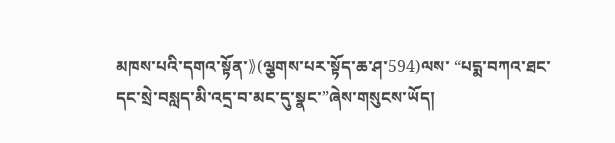མཁས་པའི་དགའ་སྟོན་》(ལྕགས་པར་སྟོད་ཆ་ཤ་594)ལས་ “པདྨ་བཀའ་ཐང་དང་སྲེ་བསླད་མི་འདྲ་བ་མང་དུ་སྣང་”ཞེས་གསུངས་ཡོད།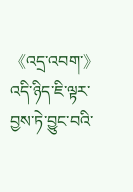《འདྲ་འབག་》འདི་ཉིད་ཇི་ལྟར་བྱས་ཏེ་བྱུང་བའི་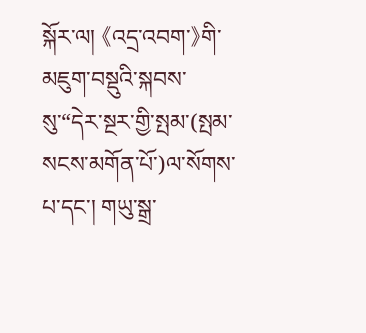སྐོར་ལ། 《འདྲ་འབག་》གི་མཇུག་བསྡུའི་སྐབས་སུ་“དེར་སྔར་གྱི་སྤམ་(སྤམ་སངས་མགོན་པོ་)ལ་སོགས་པ་དང་། གཡུ་སྒྲ་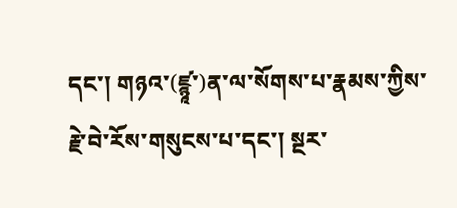དང་། གཉའ་(ཛྙཱ་)ན་ལ་སོགས་པ་རྣམས་ཀྱིས་རྗེ་བེ་རོས་གསུངས་པ་དང་། སྔར་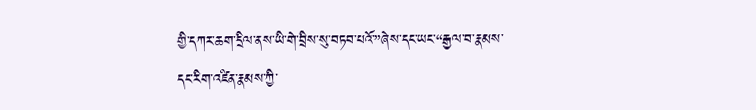གྱི་དཀར་ཆག་དྲིལ་ནས་ཡི་གེ་བྲིས་སུ་བཏབ་པའོ་”ཞེས་དང་ཡང་“རྒྱལ་བ་རྣམས་དང་རིག་འཛིན་རྣམས་ཀྱི་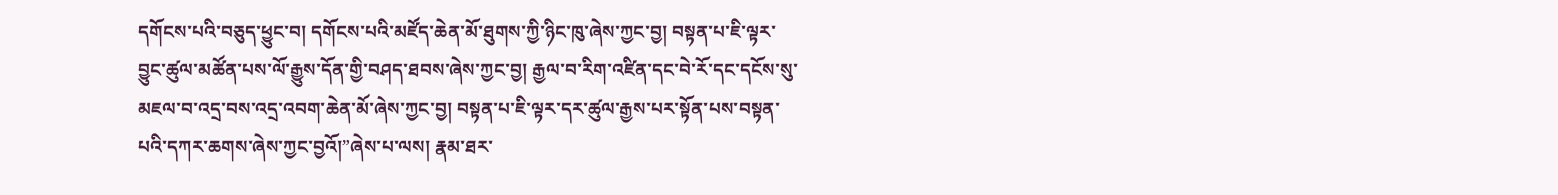དགོངས་པའི་བཅུད་ཕྱུང་བ། དགོངས་པའི་མཛོད་ཆེན་མོ་ཐུགས་ཀྱི་ཉིང་ཁུ་ཞེས་ཀྱང་བྱ། བསྟན་པ་ཇི་ལྟར་བྱུང་ཚུལ་མཚོན་པས་ལོ་རྒྱུས་དོན་གྱི་བཤད་ཐབས་ཞེས་ཀྱང་བྱ། རྒྱལ་བ་རིག་འཛིན་དང་བེ་རོ་དང་དངོས་སུ་མཇལ་བ་འདྲ་བས་འདྲ་འབག་ཆེན་མོ་ཞེས་ཀྱང་བྱ། བསྟན་པ་ཇི་ལྟར་དར་ཚུལ་རྒྱས་པར་སྟོན་པས་བསྟན་པའི་དཀར་ཆགས་ཞེས་ཀྱང་བྱའོ།”ཞེས་པ་ལས། རྣམ་ཐར་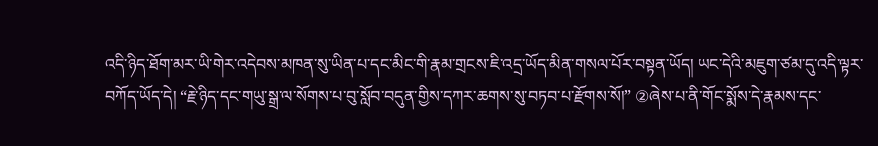འདི་ཉིད་ཐོག་མར་ཡི་གེར་འདེབས་མཁན་སུ་ཡིན་པ་དང་མིང་གི་རྣམ་གྲངས་ཇི་འདྲ་ཡོད་མིན་གསལ་པོར་བསྟན་ཡོད། ཡང་དེའི་མཇུག་ཙམ་དུ་འདི་ལྟར་བཀོད་ཡོད་དེ། “རྗེ་ཉིད་དང་གཡུ་སྒྲ་ལ་སོགས་པ་བུ་སློབ་བདུན་གྱིས་དཀར་ཆགས་སུ་བཏབ་པ་རྫོགས་སོ།” ②ཞེས་པ་ནི་གོང་སྨོས་དེ་རྣམས་དང་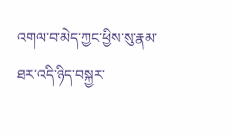འགལ་བ་མེད་ཀྱང་ཕྱིས་སུ་རྣམ་ཐར་འདི་ཉིད་བསྐྱར་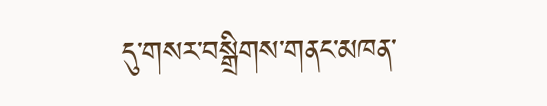དུ་གསར་བསྒྲིགས་གནང་མཁན་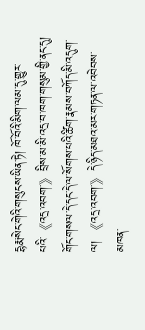དྷརྨ་སེང་གེའི་གསུངས་ཡིན་ཏེ། ཁོ་བོའི་མིག་ལམ་དུ་གྱུར་པའི་《འདྲ་འབག་》བྲིས་མ་མི་འདྲ་བ་ཁག་གསུམ་གྱི་ནང་དུ། གོང་གསལ་དེ་དང་དེ་ལ་སོགས་པའི་ཚིག་རྣམས་བཀོད་མི་འདུག་ལ། 《འདྲ་འབག་》དེ་ཉིད་མཐའ་མར་གཏན་ལ་འབེབས་མཁན་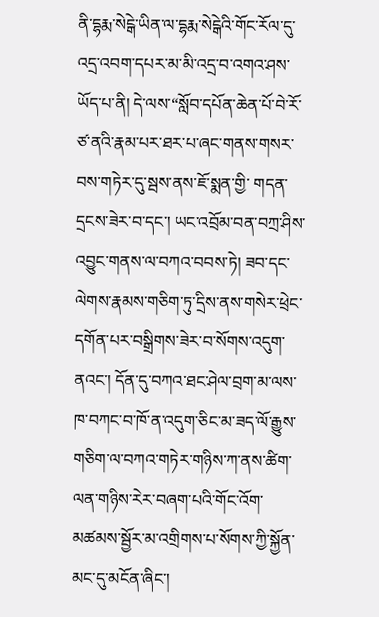ནི་དྷརྨ་སེངྒེ་ཡིན་ལ་དྷརྨ་སེངྒེའི་གོང་རོལ་དུ་འདྲ་འབག་དཔར་མ་མི་འདྲ་བ་འགའ་ཤས་ཡོད་པ་ནི། དེ་ལས་“སློབ་དཔོན་ཆེན་པོ་བེ་རོ་ཙ་ནའི་རྣམ་པར་ཐར་པ་ཞང་གནས་གསར་བས་གཏེར་དུ་སྦས་ནས་ཇོ་སྨན་གྱི་ གདན་དྲངས་ཟེར་བ་དང་། ཡང་འབྲོམ་བན་བཀྲ་ཤིས་འབྱུང་གནས་ལ་བཀའ་བབས་ཏེ། ཟབ་དང་ལེགས་རྣམས་གཅིག་ཏུ་དྲིས་ནས་གསེར་ཕྲེང་དགོན་པར་བསྒྲིགས་ཟེར་བ་སོགས་འདུག་ནའང་། དོན་དུ་བཀའ་ཐང་ཤེལ་བྲག་མ་ལས་ཁ་བཀང་བ་ཁོ་ན་འདུག་ཅིང་མ་ཟད་ལོ་རྒྱུས་གཅིག་ལ་བཀའ་གཏེར་གཉིས་ཀ་ནས་ཚིག་ལན་གཉིས་རེར་བཞག་པའི་གོང་འོག་མཚམས་སྦྱོར་མ་འགྲིགས་པ་སོགས་ཀྱི་སྐྱོན་མང་དུ་མངོན་ཞིང་།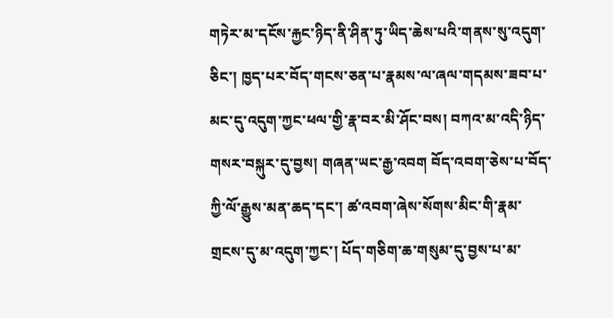གཏེར་མ་དངོས་རྐྱང་ཉིད་ནི་ཤིན་ཏུ་ཡིད་ཆེས་པའི་གནས་སུ་འདུག་ཅིང་། ཁྱད་པར་བོད་གངས་ཅན་པ་རྣམས་ལ་ཞལ་གདམས་ཟབ་པ་མང་དུ་འདུག་ཀྱང་ཕལ་གྱི་རྣ་བར་མི་ཤོང་བས། བཀའ་མ་འདི་ཉིད་གསར་བསྐུར་དུ་བྱས། གཞན་ཡང་རྒྱ་འབག བོད་འབག་ཅེས་པ་བོད་ཀྱི་ལོ་རྒྱུས་མན་ཆད་དང་། ཚ་འབག་ཞེས་སོགས་མིང་གི་རྣམ་གྲངས་དུ་མ་འདུག་ཀྱང་། པོད་གཅིག་ཆ་གསུམ་དུ་བྱས་པ་མ་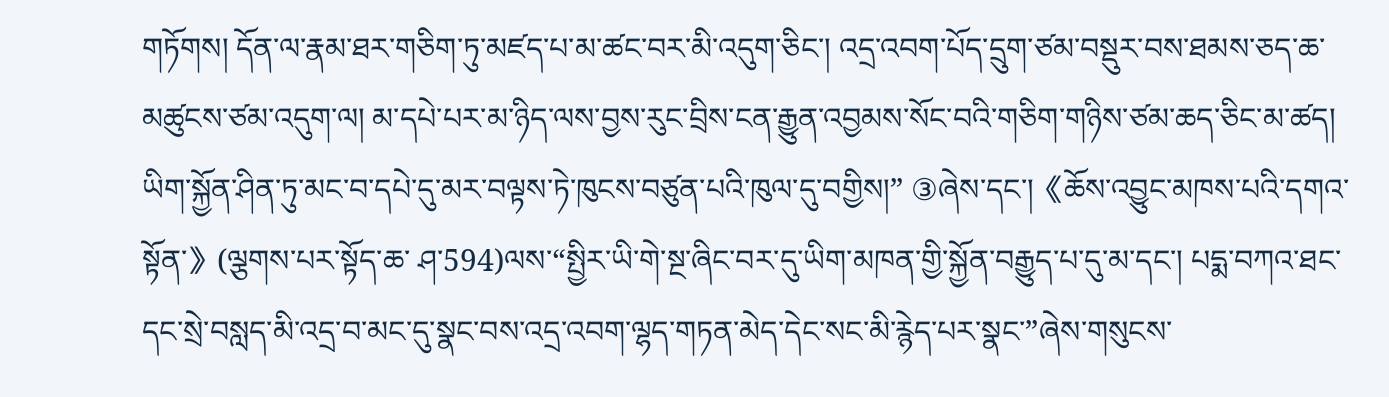གཏོགས། དོན་ལ་རྣམ་ཐར་གཅིག་ཏུ་མཛད་པ་མ་ཚང་བར་མི་འདུག་ཅིང་། འདྲ་འབག་པོད་དྲུག་ཙམ་བསྡུར་བས་ཐམས་ཅད་ཆ་མཚུངས་ཙམ་འདུག་ལ། མ་དཔེ་པར་མ་ཉིད་ལས་བྱས་རུང་བྲིས་ངན་རྒྱུན་འབྱམས་སོང་བའི་གཅིག་གཉིས་ཙམ་ཆད་ཅིང་མ་ཚད། ཡིག་སྐྱོན་ཤིན་ཏུ་མང་བ་དཔེ་དུ་མར་བལྟས་ཏེ་ཁུངས་བཙུན་པའི་ཁུལ་དུ་བགྱིས།” ③ཞེས་དང་།《ཆོས་འབྱུང་མཁས་པའི་དགའ་སྟོན་》(ལྕགས་པར་སྟོད་ཆ་ ཤ་594)ལས་“སྤྱིར་ཡི་གེ་སྔ་ཞིང་བར་དུ་ཡིག་མཁན་གྱི་སྐྱོན་བརྒྱུད་པ་དུ་མ་དང་། པདྨ་བཀའ་ཐང་དང་སྲེ་བསླད་མི་འདྲ་བ་མང་དུ་སྣང་བས་འདྲ་འབག་ལྷད་གཏན་མེད་དེང་སང་མི་རྙེད་པར་སྣང་”ཞེས་གསུངས་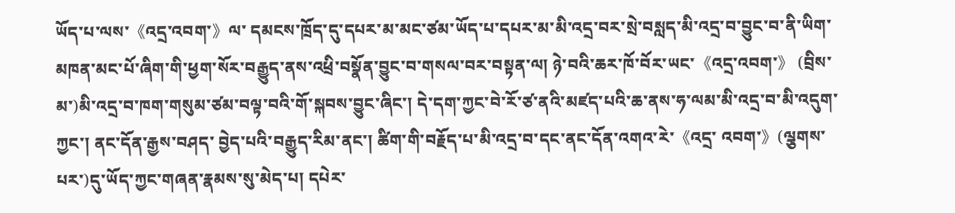ཡོད་པ་ལས་《འདྲ་འབག་》ལ་ དམངས་ཁྲོད་དུ་དཔར་མ་མང་ཙམ་ཡོད་པ་དཔར་མ་མི་འདྲ་བར་སྲེ་བསླད་མི་འདྲ་བ་བྱུང་བ་ནི་ཡིག་མཁན་མང་པོ་ཞིག་གི་ཕྱག་སོར་བརྒྱུད་ནས་འཕྲི་བསྣོན་བྱུང་བ་གསལ་བར་བསྟན་ལ། ཉེ་བའི་ཆར་ཁོ་བོར་ཡང་《འདྲ་འབག་》 (བྲིས་མ་)མི་འདྲ་བ་ཁག་གསུམ་ཙམ་བལྟ་བའི་གོ་སྐབས་བྱུང་ཞིང་། དེ་དག་ཀྱང་བེ་རོ་ཙ་ནའི་མཛད་པའི་ཆ་ནས་ཧ་ལམ་མི་འདྲ་བ་མི་འདུག་ཀྱང་། ནང་དོན་རྒྱས་བཤད་ བྱེད་པའི་བརྒྱུད་རིམ་ནང་། ཚིག་གི་བརྗོད་པ་མི་འདྲ་བ་དང་ནང་དོན་འགའ་རེ་《འདྲ་ འབག་》(ལྕགས་པར་)དུ་ཡོད་ཀྱང་གཞན་རྣམས་སུ་མེད་པ། དཔེར་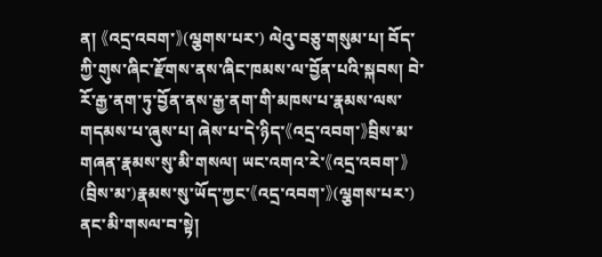ན། 《འདྲ་འབག་》(ལྕགས་པར་) ལེའུ་བཅུ་གསུམ་པ། བོད་ཀྱི་གུས་ཞིང་རྫོགས་ནས་ཞིང་ཁམས་ལ་བྱོན་པའི་སྐབས། བེ་རོ་རྒྱ་ནག་ཏུ་བྱོན་ནས་རྒྱ་ནག་གི་མཁས་པ་རྣམས་ལས་གདམས་པ་ཞུས་པ། ཞེས་པ་དེ་ཉིད་《འདྲ་འབག་》བྲིས་མ་གཞན་རྣམས་སུ་མི་གསལ། ཡང་འགའ་རེ་《འདྲ་འབག་》 (བྲིས་མ་)རྣམས་སུ་ཡོད་ཀྱང་《འདྲ་འབག་》(ལྕགས་པར་) ནང་མི་གསལ་བ་སྟེ།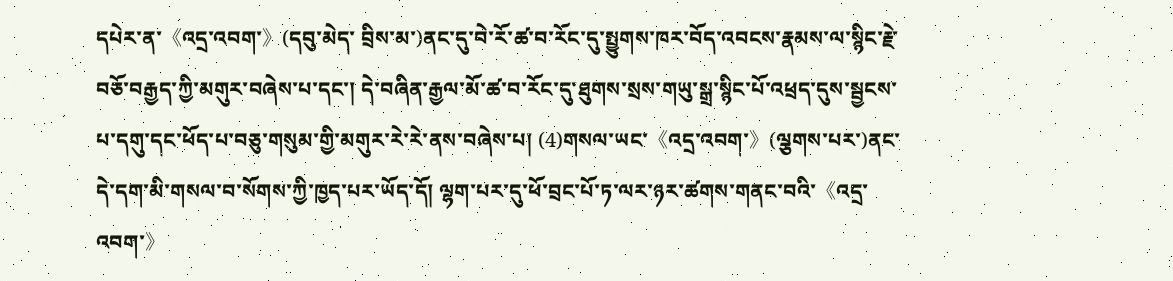དཔེར་ན་《འདྲ་འབག་》(དབུ་མེད་ བྲིས་མ་)ནང་དུ་བེ་རོ་ཚ་བ་རོང་དུ་སྤྱུགས་ཁར་བོད་འབངས་རྣམས་ལ་སྙིང་རྗེ་བཅོ་བརྒྱད་ཀྱི་མགུར་བཞེས་པ་དང་། དེ་བཞིན་རྒྱལ་མོ་ཚ་བ་རོང་དུ་ཐུགས་སྲས་གཡུ་སྒྲ་སྙིང་པོ་འཕྲད་དུས་སྦྱངས་པ་དགུ་དང་ཕོད་པ་བཅུ་གསུམ་གྱི་མགུར་རེ་རེ་ནས་བཞེས་པ། (4)གསལ་ཡང་《འདྲ་འབག་》(ལྕགས་པར་)ནང་དེ་དག་མི་གསལ་བ་སོགས་ཀྱི་ཁྱད་པར་ཡོད་དོ། ལྷག་པར་དུ་ཕོ་བྲང་པོ་ཏ་ལར་ཉར་ཚགས་གནང་བའི་《འདྲ་ འབག་》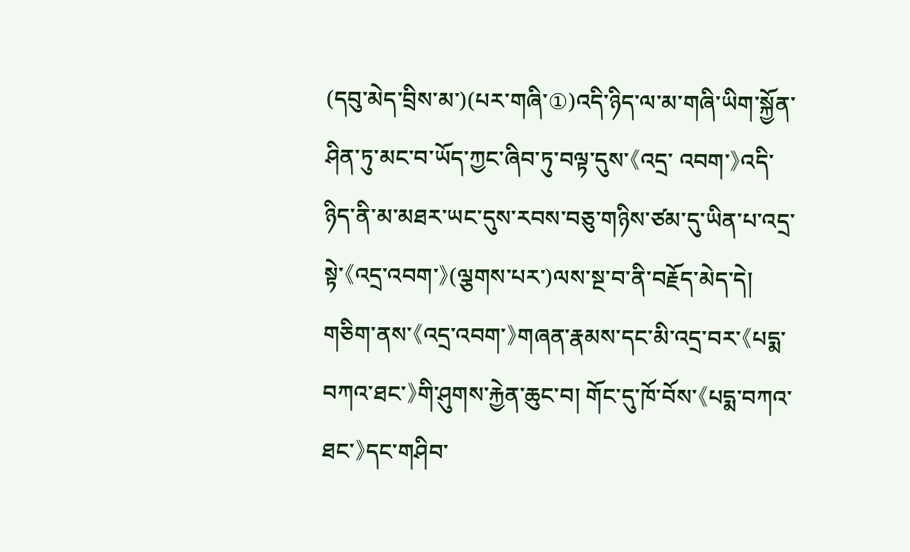(དབུ་མེད་བྲིས་མ་)(པར་གཞི་①)འདི་ཉིད་ལ་མ་གཞི་ཡིག་སྐྱོན་ཤིན་ཏུ་མང་བ་ཡོད་ཀྱང་ཞིབ་ཏུ་བལྟ་དུས་《འདྲ་ འབག་》འདི་ཉིད་ནི་མ་མཐར་ཡང་དུས་རབས་བཅུ་གཉིས་ཙམ་དུ་ཡིན་པ་འདྲ་སྟེ་《འདྲ་འབག་》(ལྕགས་པར་)ལས་སྔ་བ་ནི་བརྗོད་མེད་དེ། གཅིག་ནས་《འདྲ་འབག་》གཞན་རྣམས་དང་མི་འདྲ་བར་《པདྨ་བཀའ་ཐང་》གི་ཤུགས་རྐྱེན་ཆུང་བ། གོང་དུ་ཁོ་བོས་《པདྨ་བཀའ་ཐང་》དང་གཤིབ་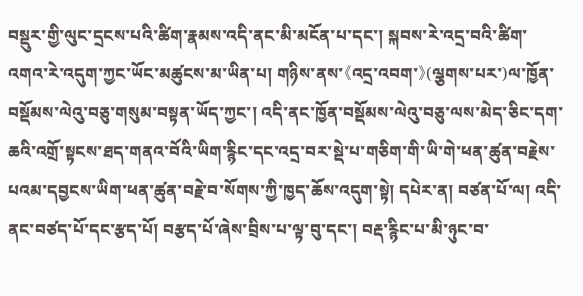བསྡུར་གྱི་ལུང་དྲངས་པའི་ཚིག་རྣམས་འདི་ནང་མི་མངོན་པ་དང་། སྐབས་རེ་འདྲ་བའི་ཚིག་འགའ་རེ་འདུག་ཀྱང་ཡོང་མཚུངས་མ་ཡིན་པ། གཉིས་ནས་《འདྲ་འབག་》(ལྕགས་པར་)ལ་ཁྱོན་བསྡོམས་ལེའུ་བཅུ་གསུམ་བསྟན་ཡོད་ཀྱང་། འདི་ནང་ཁྱོན་བསྡོམས་ལེའུ་བཅུ་ལས་མེད་ཅིང་དག་ཆའི་འགྲོ་སྟངས་ཐད་གནའ་བོའི་ཡིག་རྙིང་དང་འདྲ་བར་སྡེ་པ་གཅིག་གི་ཡི་གེ་ཕན་ཚུན་བརྗེས་པའམ་དབྱངས་ཡིག་ཕན་ཚུན་བརྗེ་བ་སོགས་ཀྱི་ཁྱད་ཆོས་འདུག་སྟེ། དཔེར་ན། བཙན་པོ་ལ། འདི་ནང་བཙད་པོ་དང་རྩད་པོ། བརྩད་པོ་ཞེས་བྲིས་པ་ལྟ་བུ་དང་། བརྡ་རྙིང་པ་མི་ཉུང་བ་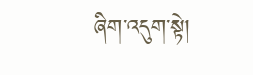ཞིག་འདུག་སྟེ།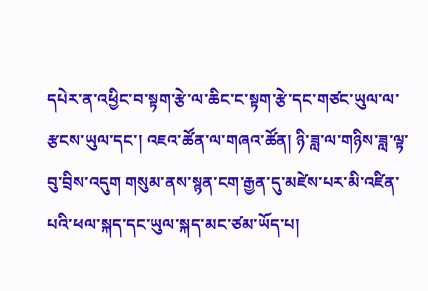དཔེར་ན་འཕྱིང་བ་སྟག་རྩེ་ལ་ཆིང་ང་སྟག་རྩེ་དང་གཙང་ཡུལ་ལ་རྩངས་ཡུལ་དང་། འཇའ་ཚོན་ལ་གཞའ་ཚོན། ཉི་ཟླ་ལ་གཉིས་ཟླ་ལྟ་བུ་བྲིས་འདུག གསུམ་ནས་སྙན་ངག་རྒྱན་དུ་མཛེས་པར་མི་འཛིན་པའི་ཕལ་སྐད་དང་ཡུལ་སྐད་མང་ཙམ་ཡོད་པ།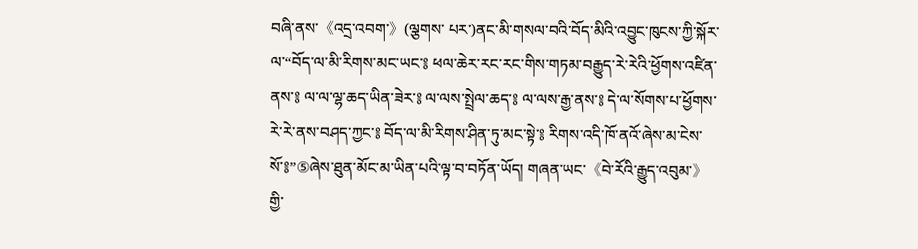བཞི་ནས་《འདྲ་འབག་》(ལྕགས་ པར་)ནང་མི་གསལ་བའི་བོད་མིའི་འབྱུང་ཁུངས་ཀྱི་སྐོར་ལ་“བོད་ལ་མི་རིགས་མང་ཡང་༔ ཕལ་ཆེར་རང་རང་གིས་གཏམ་བརྒྱུད་རེ་རེའི་ཕྱོགས་འཛིན་ནས་༔ ལ་ལ་ལྷ་ཆད་ཡིན་ཟེར་༔ ལ་ལས་སྤྲེལ་ཆད་༔ ལ་ལས་རྒྱ་ནས་༔ དེ་ལ་སོགས་པ་ཕྱོགས་རེ་རེ་ནས་བཤད་ཀྱང་༔ བོད་ལ་མི་རིགས་ཤིན་ཏུ་མང་སྟེ་༔ རིགས་འདི་ཁོ་ནའོ་ཞེས་མ་ངེས་སོ་༔”⑤ཞེས་ཐུན་མོང་མ་ཡིན་པའི་ལྟ་བ་བཏོན་ཡོད། གཞན་ཡང་《བེ་རོའི་རྒྱུད་འབུམ་》གྱི་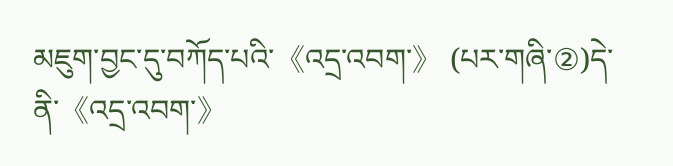མཇུག་བྱང་དུ་བཀོད་པའི་《འདྲ་འབག་》 (པར་གཞི་②)དེ་ནི་《འདྲ་འབག་》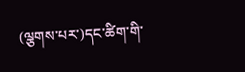(ལྕགས་པར་)དང་ཚིག་གི་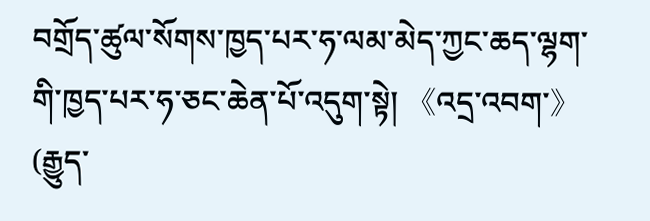བགྲོད་ཚུལ་སོགས་ཁྱད་པར་ཧ་ལམ་མེད་ཀྱང་ཆད་ལྷག་གི་ཁྱད་པར་ཧ་ཅང་ཆེན་པོ་འདུག་སྟེ། 《འདྲ་འབག་》(རྒྱུད་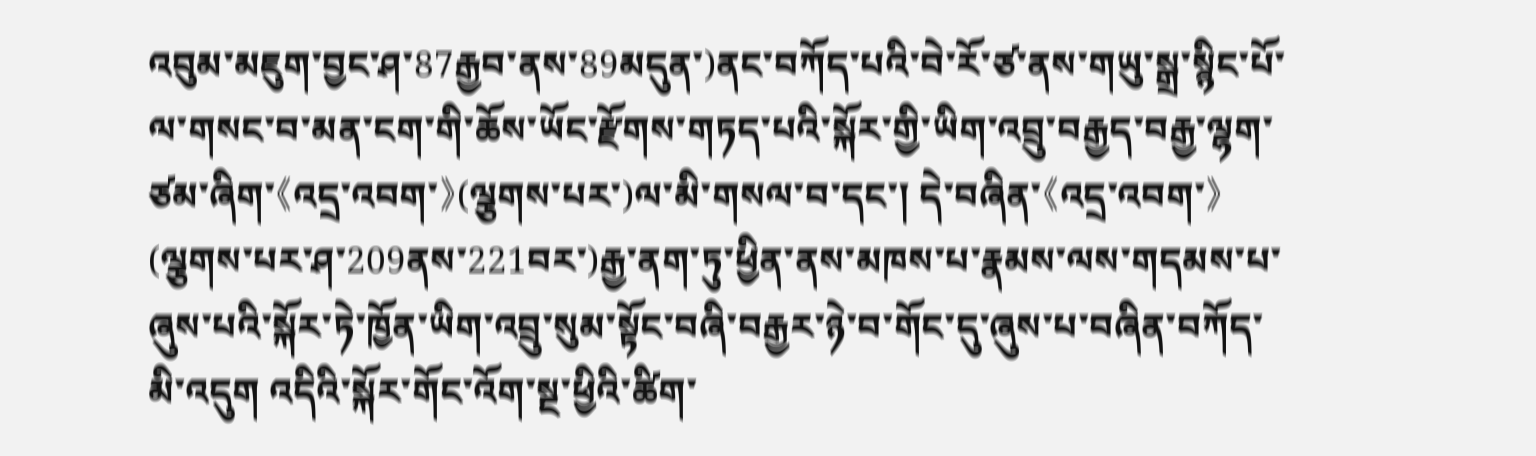འབུམ་མཇུག་བྱང་ཤ་87རྒྱབ་ནས་89མདུན་)ནང་བཀོད་པའི་བེ་རོ་ཙ་ནས་གཡུ་སྒྲ་སྙིང་པོ་ལ་གསང་བ་མན་ངག་གི་ཆོས་ཡོང་རྫོགས་གཏད་པའི་སྐོར་གྱི་ཡིག་འབྲུ་བརྒྱད་བརྒྱ་ལྷག་ཙམ་ཞིག་《འདྲ་འབག་》(ལྕགས་པར་)ལ་མི་གསལ་བ་དང་། དེ་བཞིན་《འདྲ་འབག་》(ལྕགས་པར་ཤ་209ནས་221བར་)རྒྱ་ནག་ཏུ་ཕྱིན་ནས་མཁས་པ་རྣམས་ལས་གདམས་པ་ཞུས་པའི་སྐོར་ཏེ་ཁྱོན་ཡིག་འབྲུ་སུམ་སྟོང་བཞི་བརྒྱར་ཉེ་བ་གོང་དུ་ཞུས་པ་བཞིན་བཀོད་མི་འདུག འདིའི་སྐོར་གོང་འོག་སྔ་ཕྱིའི་ཚིག་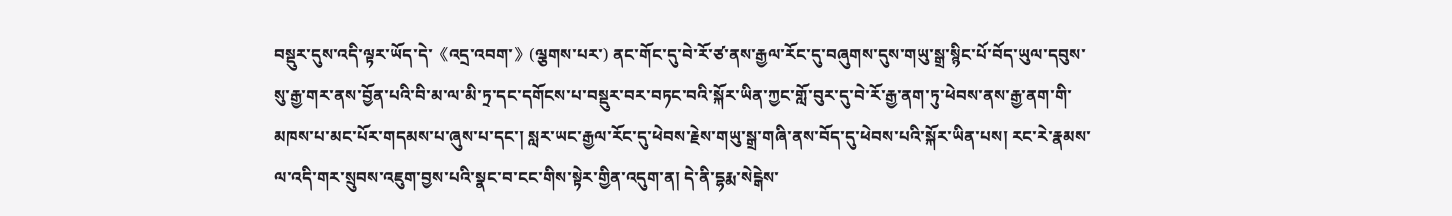བསྡུར་དུས་འདི་ལྟར་ཡོད་དེ་《འདྲ་འབག་》(ལྕགས་པར་) ནང་གོང་དུ་བེ་རོ་ཙ་ནས་རྒྱལ་རོང་དུ་བཞུགས་དུས་གཡུ་སྒྲ་སྙིང་པོ་བོད་ཡུལ་དབུས་སུ་རྒྱ་གར་ནས་བྱོན་པའི་བི་མ་ལ་མི་ཏྲ་དང་དགོངས་པ་བསྡུར་བར་བཏང་བའི་སྐོར་ཡིན་ཀྱང་གློ་བུར་དུ་བེ་རོ་རྒྱ་ནག་ཏུ་ཕེབས་ནས་རྒྱ་ནག་གི་མཁས་པ་མང་པོར་གདམས་པ་ཞུས་པ་དང་། སླར་ཡང་རྒྱལ་རོང་དུ་ཕེབས་རྗེས་གཡུ་སྒྲ་གཞི་ནས་བོད་དུ་ཕེབས་པའི་སྐོར་ཡིན་པས། རང་རེ་རྣམས་ལ་འདི་གར་སྲུབས་འཇུག་བྱས་པའི་སྣང་བ་ངང་གིས་སྟེར་གྱིན་འདུག་ན། དེ་ནི་དྷརྨ་སེངྒེས་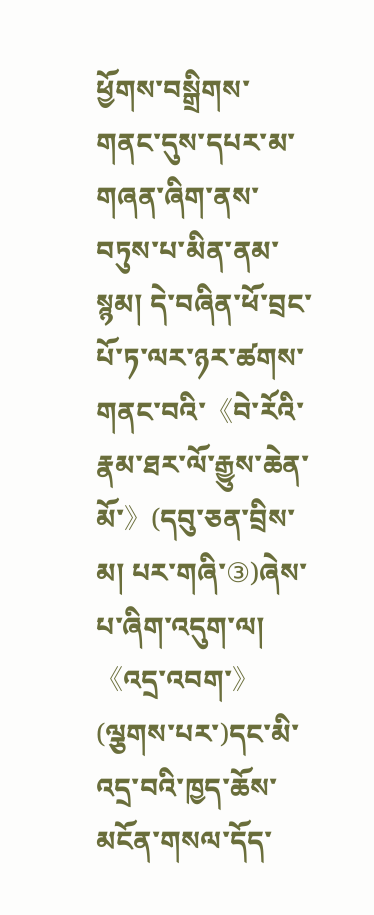ཕྱོགས་བསྒྲིགས་གནང་དུས་དཔར་མ་གཞན་ཞིག་ནས་བཏུས་པ་མིན་ནམ་སྙམ། དེ་བཞིན་ཕོ་བྲང་པོ་ཏ་ལར་ཉར་ཚགས་གནང་བའི་《བེ་རོའི་རྣམ་ཐར་ལོ་རྒྱུས་ཆེན་མོ་》(དབུ་ཅན་བྲིས་མ། པར་གཞི་③)ཞེས་པ་ཞིག་འདུག་ལ། 《འདྲ་འབག་》(ལྕགས་པར་)དང་མི་འདྲ་བའི་ཁྱད་ཆོས་མངོན་གསལ་དོད་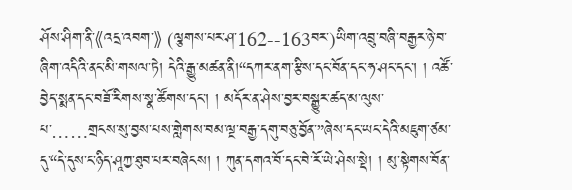ཤོས་ཤིག་ནི་《འདྲ་འབག་》 (ལྕགས་པར་ཤ་162--163བར་)ཡིག་འབྲུ་བཞི་བརྒྱར་ཉེ་བ་ཞིག་འདིའི་ནང་མི་གསལ་ཏེ། དེའི་རྒྱུ་མཚན་ནི།“དཀར་ནག་རྩིས་དང་བོན་དང་ཧ་ཤང་དང་། ། འཚོ་བྱེད་སྨན་དང་བཟོ་རིགས་སྣ་ཚོགས་དང་། ། མདོར་ན་ཤེས་བྱར་བསྒྱུར་ཚད་མ་ལུས་པ་……གྲངས་སུ་བྱས་པས་གླེགས་བམ་ལྔ་བརྒྱ་དགུ་བཅུ་བྱོན་”ཞེས་དང་ཡང་དེའི་མཇུག་ཙམ་དུ་“དེ་དུས་ང་ཉིད་ཤཱཀྱ་ཐུབ་པར་བཞེངས། ། ཀུན་དགའ་བོ་དང་བེ་རོ་ཡེ་ཤེས་སྡེ། ། མུ་སྟེགས་བོན་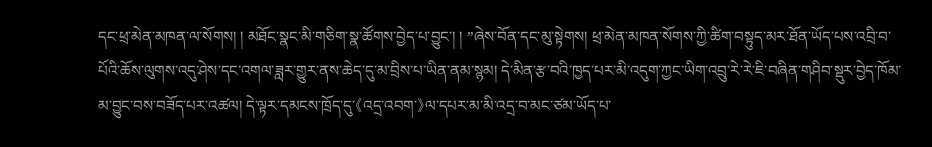དང་ཕྲ་མེན་མཁན་ལ་སོགས། ། མཐོང་སྣང་མི་གཅིག་སྣ་ཚོགས་བྱེད་པ་བྱུང་། ། ”ཞེས་བོན་དང་མུ་སྟེགས། ཕྲ་མེན་མཁན་སོགས་ཀྱི་ཚིག་བསྟུད་མར་ཐོན་ཡོད་པས་འབྲི་བ་པོའི་ཆོས་ལུགས་འདུ་ཤེས་དང་འགལ་ཟླར་གྱུར་ནས་ཆེད་དུ་མ་བྲིས་པ་ཡིན་ནམ་སྙམ། དེ་མིན་རྩ་བའི་ཁྱད་པར་མི་འདུག་ཀྱང་ཡིག་འབྲུ་རེ་རེ་ཇི་བཞིན་གཤིབ་སྡུར་བྱེད་ཁོམ་མ་བྱུང་བས་བཟོད་པར་འཚལ། དེ་ལྟར་དམངས་ཁྲོད་དུ་《འདྲ་འབག་》ལ་དཔར་མ་མི་འདྲ་བ་མང་ཙམ་ཡོད་པ་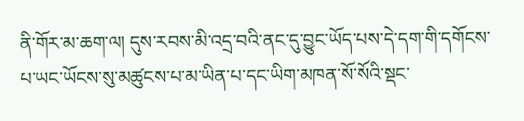ནི་གོར་མ་ཆག་ལ། དུས་རབས་མི་འདྲ་བའི་ནང་དུ་བྱུང་ཡོད་པས་དེ་དག་གི་དགོངས་པ་ཡང་ཡོངས་སུ་མཚུངས་པ་མ་ཡིན་པ་དང་ཡིག་མཁན་སོ་སོའི་སྡང་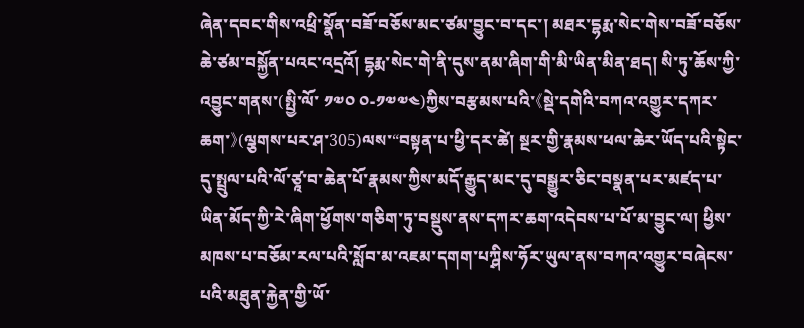ཞེན་དབང་གིས་འཕྲི་སྣོན་བཟོ་བཅོས་མང་ཙམ་བྱུང་བ་དང་། མཐར་དྷརྨ་སེང་གེས་བཟོ་བཅོས་ཆེ་ཙམ་བསྐྱོན་པའང་འདྲའོ། དྷརྨ་སེང་གེ་ནི་དུས་ནམ་ཞིག་གི་མི་ཡིན་མིན་ཐད། སི་ཏུ་ཆོས་ཀྱི་འབྱུང་གནས་(སྤྱི་ལོ་ ༡༧༠ ༠-༡༧༧༤)ཀྱིས་བརྩམས་པའི་《སྡེ་དགེའི་བཀའ་འགྱུར་དཀར་ཆག་》(ལྕགས་པར་ཤ་305)ལས་“བསྟན་པ་ཕྱི་དར་ཚེ། སྔར་གྱི་རྣམས་ཕལ་ཆེར་ཡོད་པའི་སྟེང་དུ་སྤྲུལ་པའི་ལོ་ཙཱ་བ་ཆེན་པོ་རྣམས་ཀྱིས་མདོ་རྒྱུད་མང་དུ་བསྒྱུར་ཅིང་བསྣན་པར་མཛད་པ་ཡིན་མོད་ཀྱི་རེ་ཞིག་ཕྱོགས་གཅིག་ཏུ་བསྡུས་ནས་དཀར་ཆག་འདེབས་པ་པོ་མ་བྱུང་ལ། ཕྱིས་མཁས་པ་བཅོམ་རལ་པའི་སློབ་མ་འཇམ་དགག་པཀྴིས་ཧོར་ཡུལ་ནས་བཀའ་འགྱུར་བཞེངས་པའི་མཐུན་རྐྱེན་གྱི་ཡོ་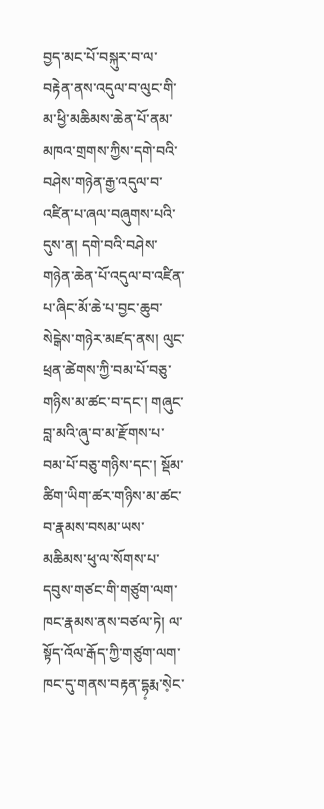བྱད་མང་པོ་བསྐུར་བ་ལ་བརྟེན་ནས་འདུལ་བ་ལུང་གི་མ་ཕྱི་མཆིམས་ཆེན་པོ་ནམ་མཁའ་གྲགས་ཀྱིས་དགེ་བའི་བཤེས་གཉེན་རྒྱ་འདུལ་བ་འཛིན་པ་ཞལ་བཞུགས་པའི་དུས་ན། དགེ་བའི་བཤེས་གཉེན་ཆེན་པོ་འདུལ་བ་འཛིན་པ་ཞིང་མོ་ཆེ་པ་བྱང་ཆུབ་སེངྒེས་གཉེར་མཛད་ནས། ལུང་ཕྲན་ཚེགས་ཀྱི་བམ་པོ་བཅུ་གཉིས་མ་ཚང་བ་དང་། གཞུང་བླ་མའི་ཞུ་བ་མ་རྫོགས་པ་བམ་པོ་བཅུ་གཉིས་དང་། སྡོམ་ཚིག་ཡིག་ཚར་གཉིས་མ་ཚང་བ་རྣམས་བསམ་ཡས་མཆིམས་ཕུ་ལ་སོགས་པ་དབུས་གཙང་གི་གཙུག་ལག་ཁང་རྣམས་ནས་བཙལ་ཏེ། ལ་སྟོད་འོལ་རྒོད་ཀྱི་གཙུག་ལག་ཁང་དུ་གནས་བརྟན་དྷ༷རྨ་སེ༷ང་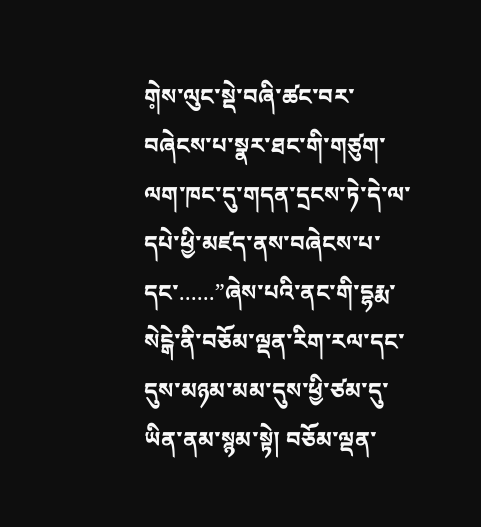གེ༷ས་ལུང་སྡེ་བཞི་ཚང་བར་བཞེངས་པ་སྣར་ཐང་གི་གཙུག་ལག་ཁང་དུ་གདན་དྲངས་ཏེ་དེ་ལ་དཔེ་ཕྱི་མཛད་ནས་བཞེངས་པ་དང་......”ཞེས་པའི་ནང་གི་དྷརྨ་སེངྒེ་ནི་བཅོམ་ལྡན་རིག་རལ་དང་དུས་མཉམ་མམ་དུས་ཕྱི་ཙམ་དུ་ཡིན་ནམ་སྙམ་སྟེ། བཅོམ་ལྡན་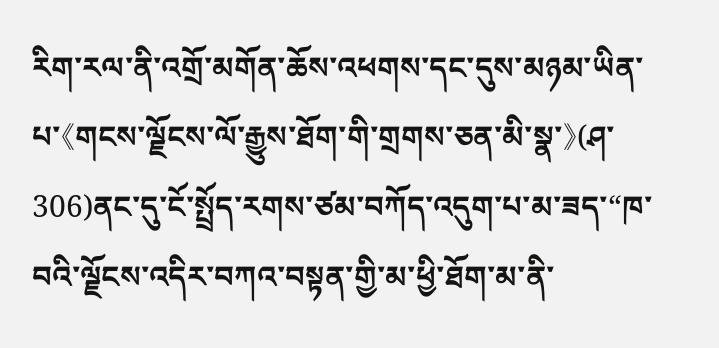རིག་རལ་ནི་འགྲོ་མགོན་ཆོས་འཕགས་དང་དུས་མཉམ་ཡིན་པ་《གངས་ལྗོངས་ལོ་རྒྱུས་ཐོག་གི་གྲགས་ཅན་མི་སྣ་》(ཤ་306)ནང་དུ་ངོ་སྤྲོད་རགས་ཙམ་བཀོད་འདུག་པ་མ་ཟད་“ཁ་བའི་ལྗོངས་འདིར་བཀའ་བསྟན་གྱི་མ་ཕྱི་ཐོག་མ་ནི་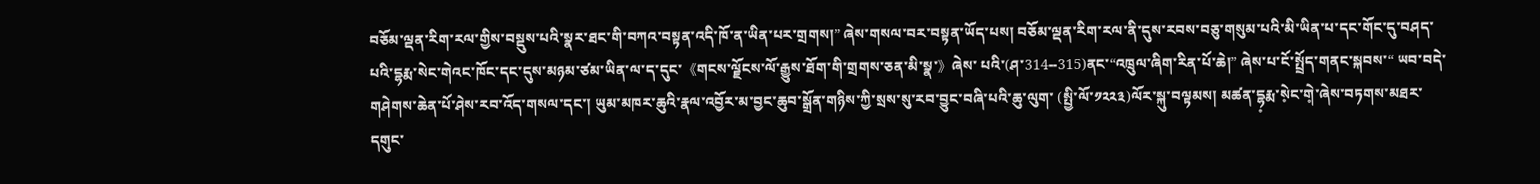བཅོམ་ལྡན་རིག་རལ་གྱིས་བསྡུས་པའི་སྣར་ཐང་གི་བཀའ་བསྟན་འདི་ཁོ་ན་ཡིན་པར་གྲགས།” ཞེས་གསལ་བར་བསྟན་ཡོད་པས། བཅོམ་ལྡན་རིག་རལ་ནི་དུས་རབས་བཅུ་གསུམ་པའི་མི་ཡིན་པ་དང་གོང་དུ་བཤད་པའི་དྷརྨ་སེང་གེའང་ཁོང་དང་དུས་མཉམ་ཙམ་ཡིན་ལ་ད་དུང་《གངས་ལྗོངས་ལོ་རྒྱུས་ཐོག་གི་གྲགས་ཅན་མི་སྣ་》ཞེས་ པའི་(ཤ་314--315)ནང་“འཁྲུལ་ཞིག་རིན་པོ་ཆེ།” ཞེས་པ་ངོ་སྤྲོད་གནང་སྐབས་“ ཡབ་བདེ་གཤེགས་ཆེན་པོ་ཤེས་རབ་འོད་གསལ་དང་། ཡུམ་མཁར་ཆུའི་རྣལ་འབྱོར་མ་བྱང་ཆུབ་སྒྲོན་གཉིས་ཀྱི་སྲས་སུ་རབ་བྱུང་བཞི་པའི་ཆུ་ལུག་ (སྤྱི་ལོ་༡༢༢༣)ལོར་སྐུ་བལྟམས། མཚན་དྷ༷རྨ་སེ༷ང་གེ༷་ཞེས་བཏགས་མཐར་དགུང་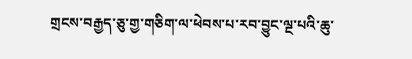གྲངས་བརྒྱད་ཅུ་གྱ་གཅིག་ལ་ཕེབས་པ་རབ་བྱུང་ལྔ་པའི་ཆུ་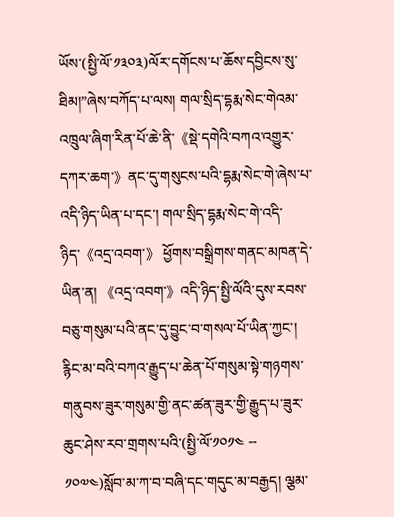ཡོས་(སྤྱི་ལོ་༡༣༠༣)ལོར་དགོངས་པ་ཆོས་དབྱིངས་སུ་ཐིམ།”ཞེས་བཀོད་པ་ལས། གལ་སྲིད་དྷརྨ་སེང་གེའམ་འཁྲུལ་ཞིག་རིན་པོ་ཆེ་ནི་《སྡེ་དགེའི་བཀའ་འགྱུར་དཀར་ཆག་》ནང་དུ་གསུངས་པའི་དྷརྨ་སེང་གེ་ཞེས་པ་འདི་ཉིད་ཡིན་པ་དང་། གལ་སྲིད་དྷརྨ་སེང་གེ་འདི་ཉིད་《འདྲ་འབག་》 ཕྱོགས་བསྒྲིགས་གནང་མཁན་དེ་ཡིན་ན། 《འདྲ་འབག་》འདི་ཉིད་སྤྱི་ལོའི་དུས་རབས་བཅུ་གསུམ་པའི་ནང་དུ་བྱུང་བ་གསལ་པོ་ཡིན་ཀྱང་། རྙིང་མ་བའི་བཀའ་རྒྱུད་པ་ཆེན་པོ་གསུམ་སྟེ་གཉགས་གནུབས་ཟུར་གསུམ་གྱི་ནང་ཚན་ཟུར་གྱི་རྒྱུད་པ་ཟུར་ཆུང་ཤེས་རབ་གྲགས་པའི་(སྤྱི་ལོ་༡༠༡༤ -- ༡༠༧༤)སློབ་མ་ཀ་བ་བཞི་དང་གདུང་མ་བརྒྱད། ལྕམ་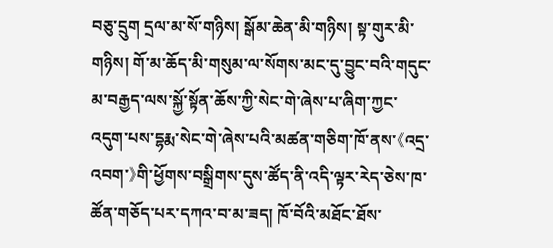བཅུ་དྲུག དྲལ་མ་སོ་གཉིས། སྒོམ་ཆེན་མི་གཉིས། སྟ་གུར་མི་གཉིས། གོ་མ་ཆོད་མི་གསུམ་ལ་སོགས་མང་དུ་བྱུང་བའི་གདུང་མ་བརྒྱད་ལས་སྐྱོ་སྟོན་ཆོས་ཀྱི་སེང་གེ་ཞེས་པ་ཞིག་ཀྱང་འདུག་པས་དྷརྨ་སེང་གེ་ཞེས་པའི་མཚན་གཅིག་ཁོ་ནས་《འདྲ་འབག་》གི་ཕྱོགས་བསྒྲིགས་དུས་ཚོད་ནི་འདི་ལྟར་རེད་ཅེས་ཁ་ཚོན་གཅོད་པར་དཀའ་བ་མ་ཟད། ཁོ་བོའི་མཐོང་ཐོས་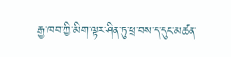རྒྱ་ཁབ་ཀྱི་མིག་ལྟར་ཤིན་ཏུ་ཕྲ་བས་ད་དུང་མཚན་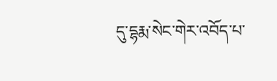དུ་དྷརྨ་སེང་གེར་འབོད་པ་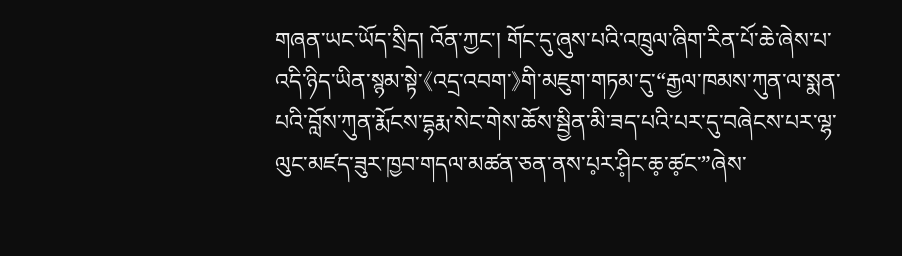གཞན་ཡང་ཡོད་སྲིད། འོན་ཀྱང་། གོང་དུ་ཞུས་པའི་འཁྲུལ་ཞིག་རིན་པོ་ཆེ་ཞེས་པ་འདི་ཉིད་ཡིན་སྙམ་སྟེ་《འདྲ་འབག་》གི་མཇུག་གཏམ་དུ་“རྒྱལ་ཁམས་ཀུན་ལ་སྨན་པའི་བློས་ཀུན་རྨོངས་དྷརྨ་སེང་གེས་ཆོས་སྦྱིན་མི་ཟད་པའི་པར་དུ་བཞེངས་པར་ལྷ་ལུང་མཛད་ཟུར་ཁྱབ་གདལ་མཚན་ཅན་ནས་པ༷ར་ཤི༷ང་ཆ༷་ཚ༷ང་”ཞེས་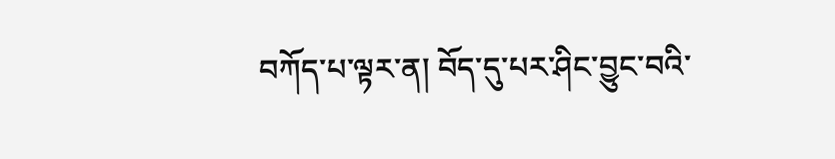བཀོད་པ་ལྟར་ན། བོད་དུ་པར་ཤིང་བྱུང་བའི་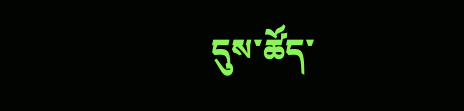དུས་ཚོད་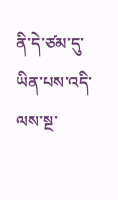ནི་དེ་ཙམ་དུ་ཡིན་པས་འདི་ལས་སྔ་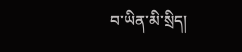བ་ཡིན་མི་སྲིད།